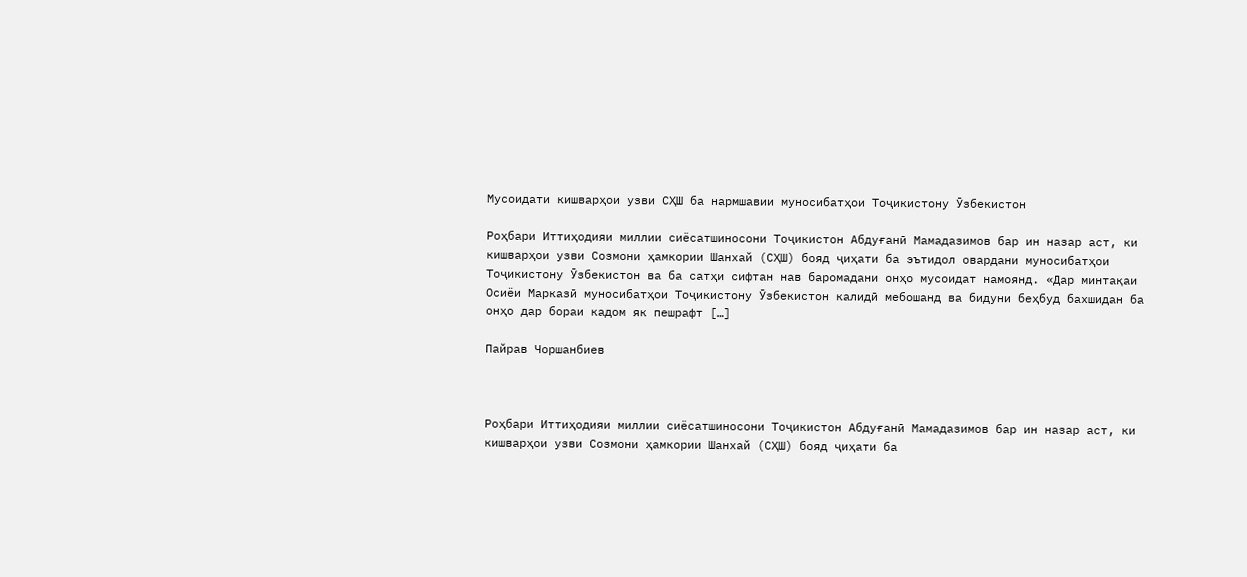Мусоидати кишварҳои узви СҲШ ба нармшавии муносибатҳои Тоҷикистону Ӯзбекистон

Роҳбари Иттиҳодияи миллии сиёсатшиносони Тоҷикистон Абдуғанӣ Мамадазимов бар ин назар аст, ки кишварҳои узви Созмони ҳамкории Шанхай (СҲШ) бояд ҷиҳати ба эътидол овардани муносибатҳои Тоҷикистону Ӯзбекистон ва ба сатҳи сифтан нав баромадани онҳо мусоидат намоянд. «Дар минтақаи Осиёи Марказӣ муносибатҳои Тоҷикистону Ӯзбекистон калидӣ мебошанд ва бидуни беҳбуд бахшидан ба онҳо дар бораи кадом як пешрафт […]

Пайрав Чоршанбиев



Роҳбари Иттиҳодияи миллии сиёсатшиносони Тоҷикистон Абдуғанӣ Мамадазимов бар ин назар аст, ки кишварҳои узви Созмони ҳамкории Шанхай (СҲШ) бояд ҷиҳати ба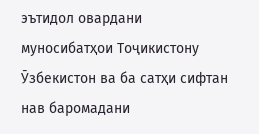эътидол овардани муносибатҳои Тоҷикистону Ӯзбекистон ва ба сатҳи сифтан нав баромадани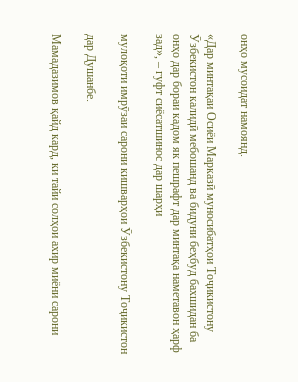онҳо мусоидат намоянд.

«Дар минтақаи Осиёи Марказӣ муносибатҳои Тоҷикистону Ӯзбекистон калидӣ мебошанд ва бидуни беҳбуд бахшидан ба онҳо дар бораи кадом як пешрафт дар минтақа наметавон ҳарф зад», – гуфт сиёсатшинос дар шарҳи

мулоқоти имрӯзаи сарони кишварҳои Ӯзбекистону Тоҷикистон

дар Душанбе.

Мамадазимов қайд кард, ки тайи солҳои ахир миёни сарони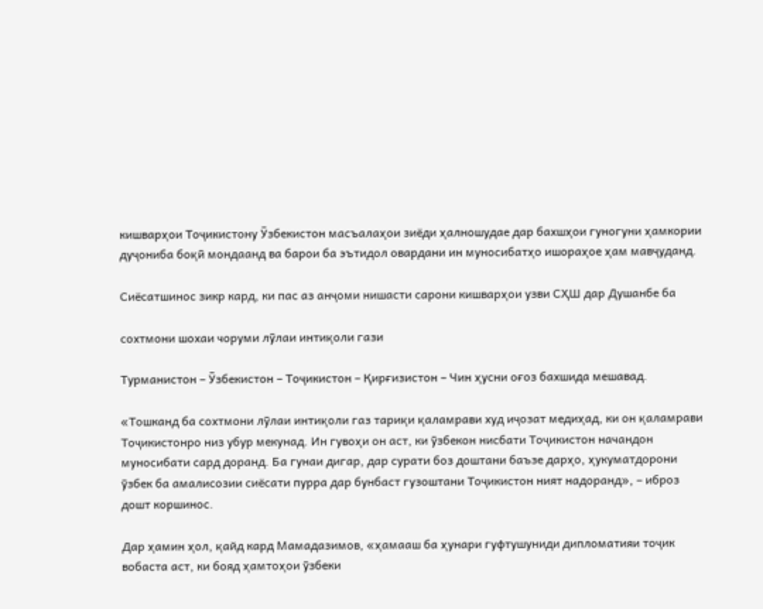кишварҳои Тоҷикистону Ӯзбекистон масъалаҳои зиёди ҳалношудае дар бахшҳои гуногуни ҳамкории дуҷониба боқӣ мондаанд ва барои ба эътидол овардани ин муносибатҳо ишораҳое ҳам мавҷуданд.

Сиёсатшинос зикр кард, ки пас аз анҷоми нишасти сарони кишварҳои узви СҲШ дар Душанбе ба

сохтмони шохаи чоруми лӯлаи интиқоли гази

Турманистон – Ӯзбекистон – Тоҷикистон – Қирғизистон – Чин ҳусни оғоз бахшида мешавад.

«Тошканд ба сохтмони лӯлаи интиқоли газ тариқи қаламрави худ иҷозат медиҳад, ки он қаламрави Тоҷикистонро низ убур мекунад. Ин гувоҳи он аст, ки ӯзбекон нисбати Тоҷикистон начандон муносибати сард доранд. Ба гунаи дигар, дар сурати боз доштани баъзе дарҳо, ҳукуматдорони ӯзбек ба амалисозии сиёсати пурра дар бунбаст гузоштани Тоҷикистон ният надоранд», – иброз дошт коршинос.

Дар ҳамин ҳол, қайд кард Мамадазимов, «ҳамааш ба ҳунари гуфтушуниди дипломатияи тоҷик вобаста аст, ки бояд ҳамтоҳои ӯзбеки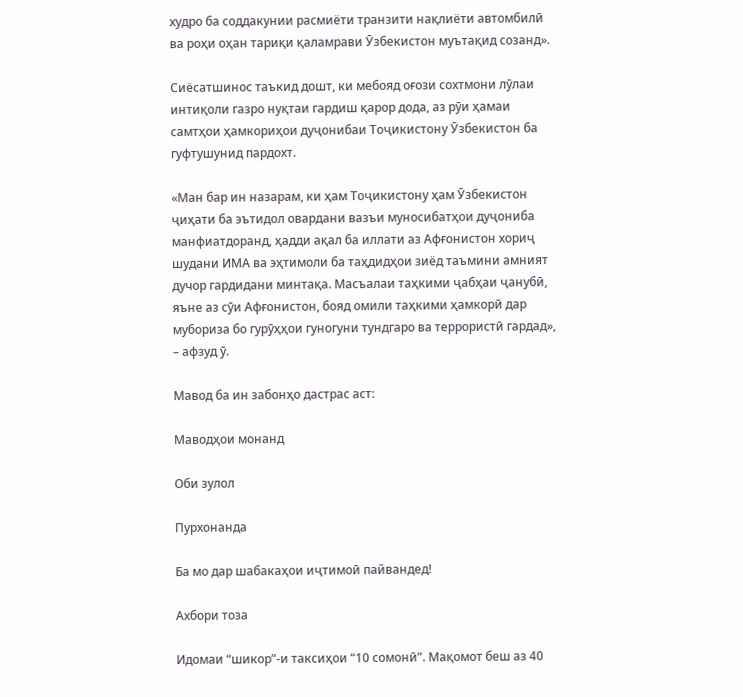худро ба соддакунии расмиёти транзити нақлиёти автомбилӣ ва роҳи оҳан тариқи қаламрави Ӯзбекистон муътақид созанд».

Сиёсатшинос таъкид дошт, ки мебояд оғози сохтмони лӯлаи интиқоли газро нуқтаи гардиш қарор дода, аз рӯи ҳамаи самтҳои ҳамкориҳои дуҷонибаи Тоҷикистону Ӯзбекистон ба гуфтушунид пардохт.

«Ман бар ин назарам, ки ҳам Тоҷикистону ҳам Ӯзбекистон ҷиҳати ба эътидол овардани вазъи муносибатҳои дуҷониба манфиатдоранд, ҳадди ақал ба иллати аз Афғонистон хориҷ шудани ИМА ва эҳтимоли ба таҳдидҳои зиёд таъмини амният дучор гардидани минтақа. Масъалаи таҳкими ҷабҳаи ҷанубӣ, яъне аз сӯи Афғонистон, бояд омили таҳкими ҳамкорӣ дар мубориза бо гурӯҳҳои гуногуни тундгаро ва террористӣ гардад», – афзуд ӯ.

Мавод ба ин забонҳо дастрас аст:

Маводҳои монанд

Оби зулол

Пурхонанда

Ба мо дар шабакаҳои иҷтимоӣ пайвандед!

Ахбори тоза

Идомаи “шикор”-и таксиҳои “10 сомонӣ”. Мақомот беш аз 40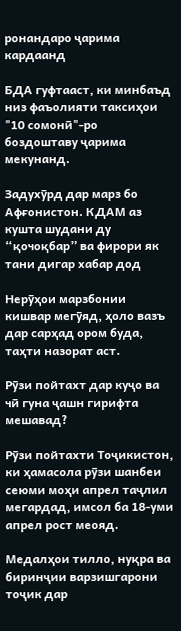ронандаро ҷарима кардаанд

БДА гуфтааст, ки минбаъд низ фаъолияти таксиҳои "10 сомонӣ"-ро боздоштаву ҷарима мекунанд.

Задухӯрд дар марз бо Афғонистон. КДАМ аз кушта шудани ду “қочоқбар” ва фирори як тани дигар хабар дод

Нерӯҳои марзбонии кишвар мегӯяд, ҳоло вазъ дар сарҳад ором буда, таҳти назорат аст.

Рӯзи пойтахт дар куҷо ва чӣ гуна ҷашн гирифта мешавад?

Рӯзи пойтахти Тоҷикистон, ки ҳамасола рӯзи шанбеи сеюми моҳи апрел таҷлил мегардад, имсол ба 18-уми апрел рост меояд.

Медалҳои тилло, нуқра ва биринҷии варзишгарони тоҷик дар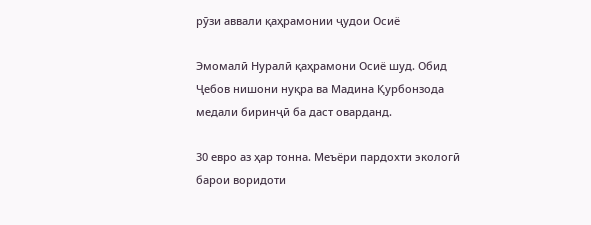рӯзи аввали қаҳрамонии ҷудои Осиё

Эмомалӣ Нуралӣ қаҳрамони Осиё шуд. Обид Ҷебов нишони нуқра ва Мадина Қурбонзода медали биринҷӣ ба даст оварданд.

30 евро аз ҳар тонна. Меъёри пардохти экологӣ барои воридоти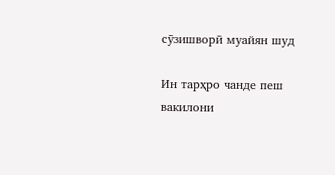сӯзишворӣ муайян шуд

Ин тарҳро чанде пеш вакилони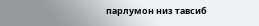парлумон низ тавсиб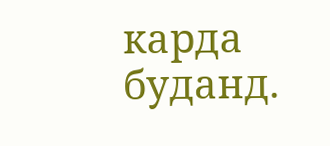карда буданд.